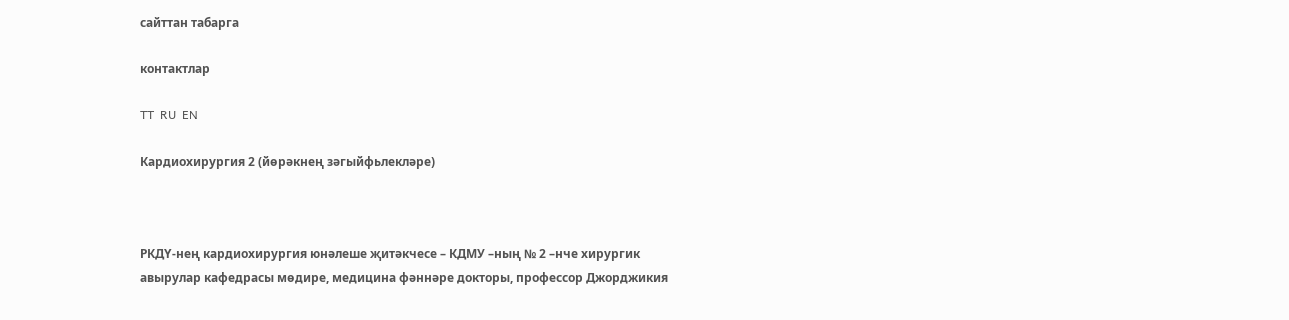сайттан табарга

контактлар

TT  RU  EN

Кардиохирургия 2 (йөрәкнең зәгыйфьлекләре)



РКДҮ-нең кардиохирургия юнәлеше җитәкчесе – КДМУ –ның № 2 –нче хирургик авырулар кафедрасы мөдире, медицина фәннәре докторы, профессор Джорджикия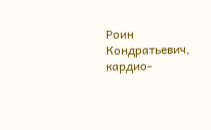Роин Кондратьевич, кардио-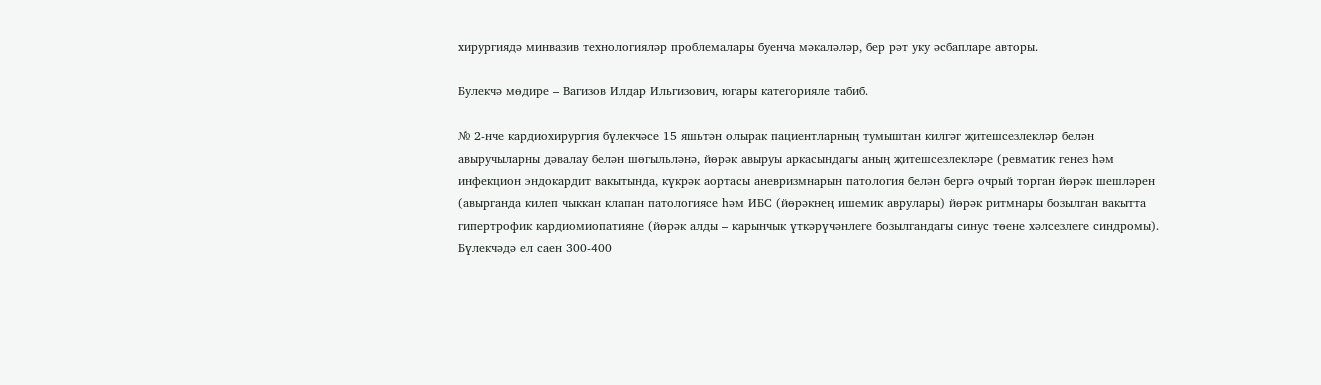хирургиядә минвазив технологияләр проблемалары буенча мәкаләләр, бер рәт уку әсбапларе авторы.

Булекчә мөдире – Вагизов Илдар Ильгизович, югары категорияле табиб.

№ 2-нче кардиохирургия бүлекчәсе 15 яшьтән олырак пациентларның тумыштан килгәг җитешсезлекләр белән авыручыларны дәвалау белән шөгыльләнә, йөрәк авыруы аркасындагы аның җитешсезлекләре (ревматик генез һәм инфекцион эндокардит вакытында, күкрәк аортасы аневризмнарын патология белән бергә очрый торган йөрәк шешләрен (авырганда килеп чыккан клапан патологиясе һәм ИБС (йөрәкнең ишемик аврулары) йөрәк ритмнары бозылган вакытта гипертрофик кардиомиопатияне (йөрәк алды – карынчык үткәрүчәнлеге бозылгандагы синус төене хәлсезлеге синдромы). Бүлекчәдә ел саен 300-400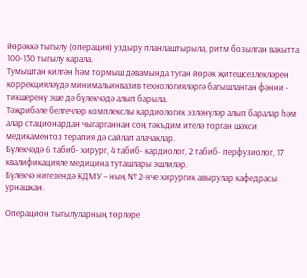йөрәккә тыгылу (операция) уздыру планлаштырыла, ритм бозылган вакытта 100-130 тыгылу карала.
Тумыштан килгән һәм тормыш дәвамында туган йөрәк җитешсезлекләрен коррекцияләүдә минимальинвазив технологияләргә багышланган фәнни - тикшеренү эше дә бүлекчәдә алып барыла.
Тәҗрибәле белгечләр комплекслы кардиологик эзләнүләр алып баралар һәм алар стационардан чыгарганнан соң тәкъдим ителә торган шәхси медикаментоз терапия дә сайлап алачаклар.
Бүлекчәдә 6 табиб- хирург, 4 табиб- кардиолог, 2 табиб- перфузиолог, 17 квалификацияле медицина туташлары эшлиләр.
Бүлекчә нигезендә КДМУ – ның № 2-нче хирургик авырулар кафедрасы урнашкан.

Операцион тыгылуларның төрләре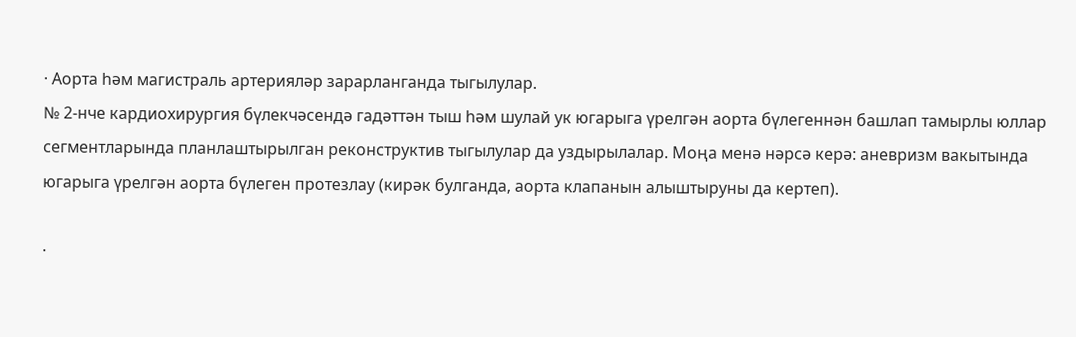· Аорта һәм магистраль артерияләр зарарланганда тыгылулар.
№ 2-нче кардиохирургия бүлекчәсендә гадәттән тыш һәм шулай ук югарыга үрелгән аорта бүлегеннән башлап тамырлы юллар сегментларында планлаштырылган реконструктив тыгылулар да уздырылалар. Моңа менә нәрсә керә: аневризм вакытында югарыга үрелгән аорта бүлеген протезлау (кирәк булганда, аорта клапанын алыштыруны да кертеп).

·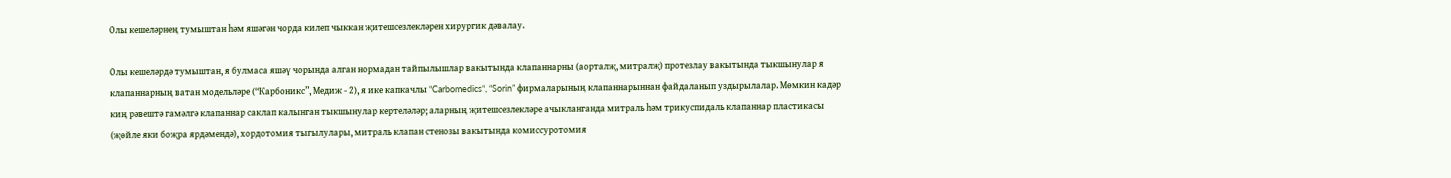Олы кешеләрнең тумыштан һәм яшәгән чорда килеп чыккан җитешсезлекләрен хирургик дәвалау.

Олы кешеләрдә тумыштан, я булмаса яшәү чорында алган нормадан тайпылышлар вакытында клапаннарны (аорталҗ, митралҗ) протезлау вакытында тыкшынулар я клапаннарның ватан модельләре (“Карбоникс”, Медиж - 2), я ике капкачлы “Carbomedics“, “Sorin” фирмаларының клапаннарыннан файдаланып уздырылалар. Мөмкин кадәр киң рәвештә гамәлгә клапаннар саклап калынган тыкшынулар кертеләләр; аларның җитешсезлекләре ачыкланганда митраль һәм трикуспидаль клапаннар пластикасы (җөйле яки боҗра ярдәмендә), хордотомия тыгылулары, митраль клапан стенозы вакытында комиссуротомия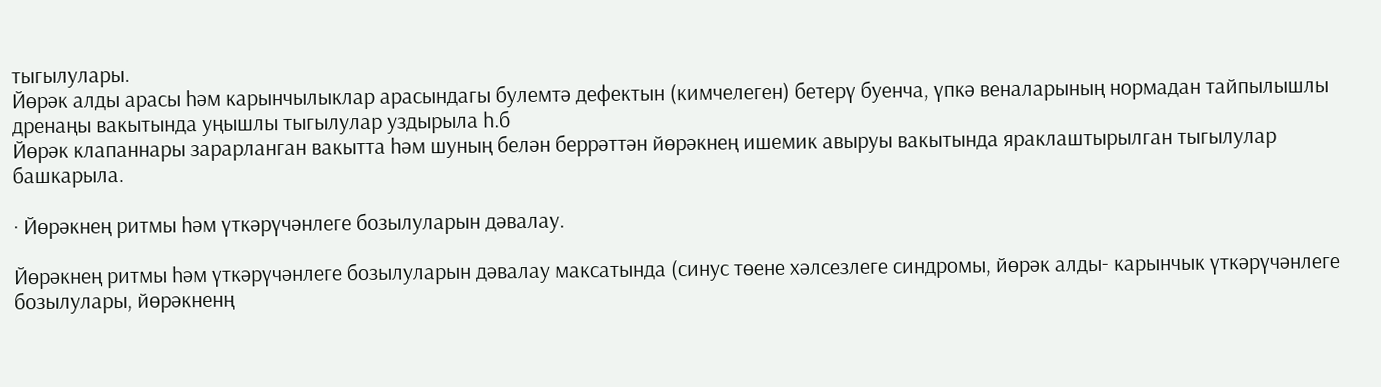тыгылулары.
Йөрәк алды арасы һәм карынчылыклар арасындагы булемтә дефектын (кимчелеген) бетерү буенча, үпкә веналарының нормадан тайпылышлы дренаңы вакытында уңышлы тыгылулар уздырыла һ.б
Йөрәк клапаннары зарарланган вакытта һәм шуның белән беррәттән йөрәкнең ишемик авыруы вакытында яраклаштырылган тыгылулар башкарыла.

· Йөрәкнең ритмы һәм үткәрүчәнлеге бозылуларын дәвалау.

Йөрәкнең ритмы һәм үткәрүчәнлеге бозылуларын дәвалау максатында (синус төене хәлсезлеге синдромы, йөрәк алды- карынчык үткәрүчәнлеге бозылулары, йөрәкненң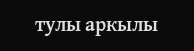тулы аркылы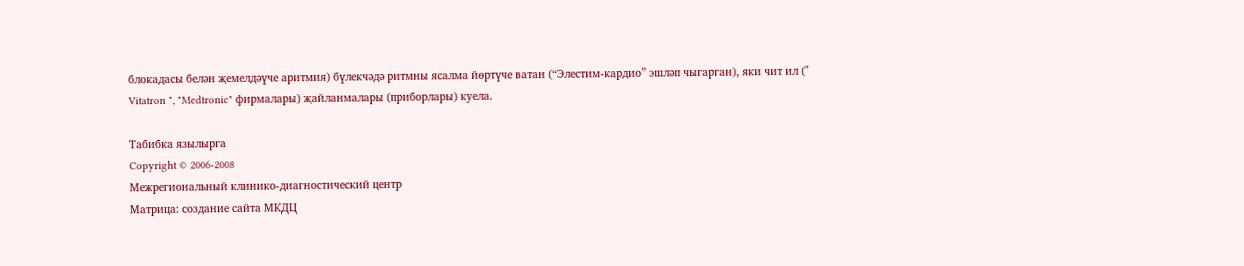блокадасы белән җемелдәүче аритмия) бүлекчәдә ритмны ясалма йөртүче ватан (“Элестим-кардио” эшләп чыгарган), яки чит ил (" Vitatron ", "Medtronic" фирмалары) җайланмалары (приборлары) куела.

Табибка язылырга
Copyright © 2006-2008
Межрегиональный клинико-диагностический центр
Матрица: создание сайта МКДЦ